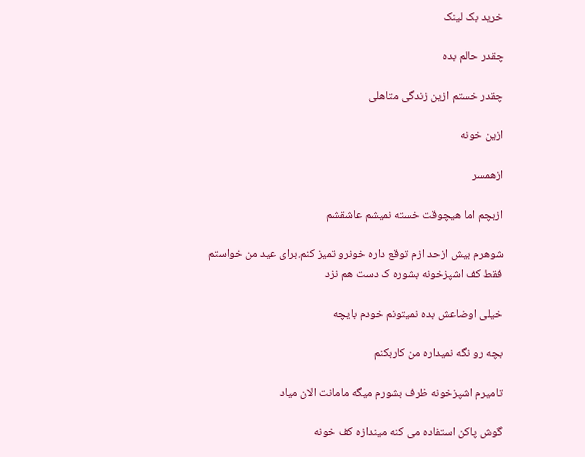خرید بک لینک

چقدر حالم بده

چقدر خستم ازین زندگی متاهلی

ازین خونه

ازهمسر

ازبچم اما هیچوقت خسته نمیشم عاشقشم

شوهرم بیش ازحد ازم توقع داره خونرو تمیز کنم.برای عید من خواستم فقط کف اشپزخونه بشوره‌ ک دست هم نزد

خیلی اوضاعش بده نمیتونم خودم بایچه

بچه رو نگه نمیداره من کاربکنم

تامیرم اشپزخونه ظرف بشورم میگه مامانت الان میاد

گوش پاکن استفاده می کنه میندازه کف خونه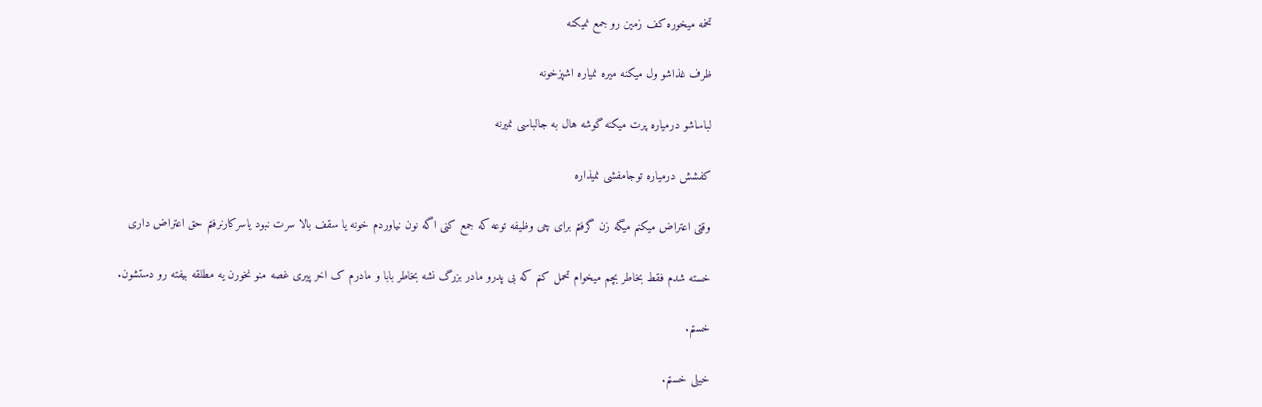تخمه میخوره کف زمین رو جمع نمیکنه

ظرف غذاشو ول میکنه میره نمیاره اشپزخونه

لباساشو درمیاره پرت میکنه گوشه هال به جالباسی نمیرنه

کفشش درمیاره توجامفشی نمیذاره

وقتی اعتراض میکنم میگه زن گرفتم برای چی وظیفه توعه که جمع کنی اگه نون نیاوردم خونه یا سقف بالا سرت نبود یاسرکارنرفتم حق اعتراض داری

خسته شدم فقط بخاطر بچم میخوام تحمل کنم که بی پدرو مادر بزرگ نشه بخاطر بابا و مادرم ک اخر پیری غصه منو نخورن یه مطلقه بیفته رو دستشون.

خستم.

خیلی خستم.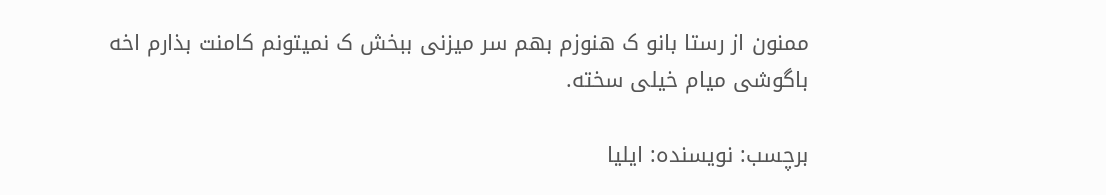ممنون از رستا بانو ک هنوزم بهم سر میزنی ببخش ک نمیتونم کامنت بذارم اخه باگوشی میام خیلی سخته.

برچسب: نویسنده: ایلیا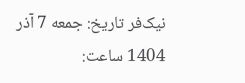نیک‌فر تاريخ: جمعه 7 آذر 1404 ساعت: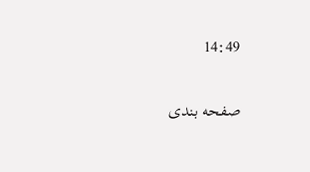14:49

صفحه بندی